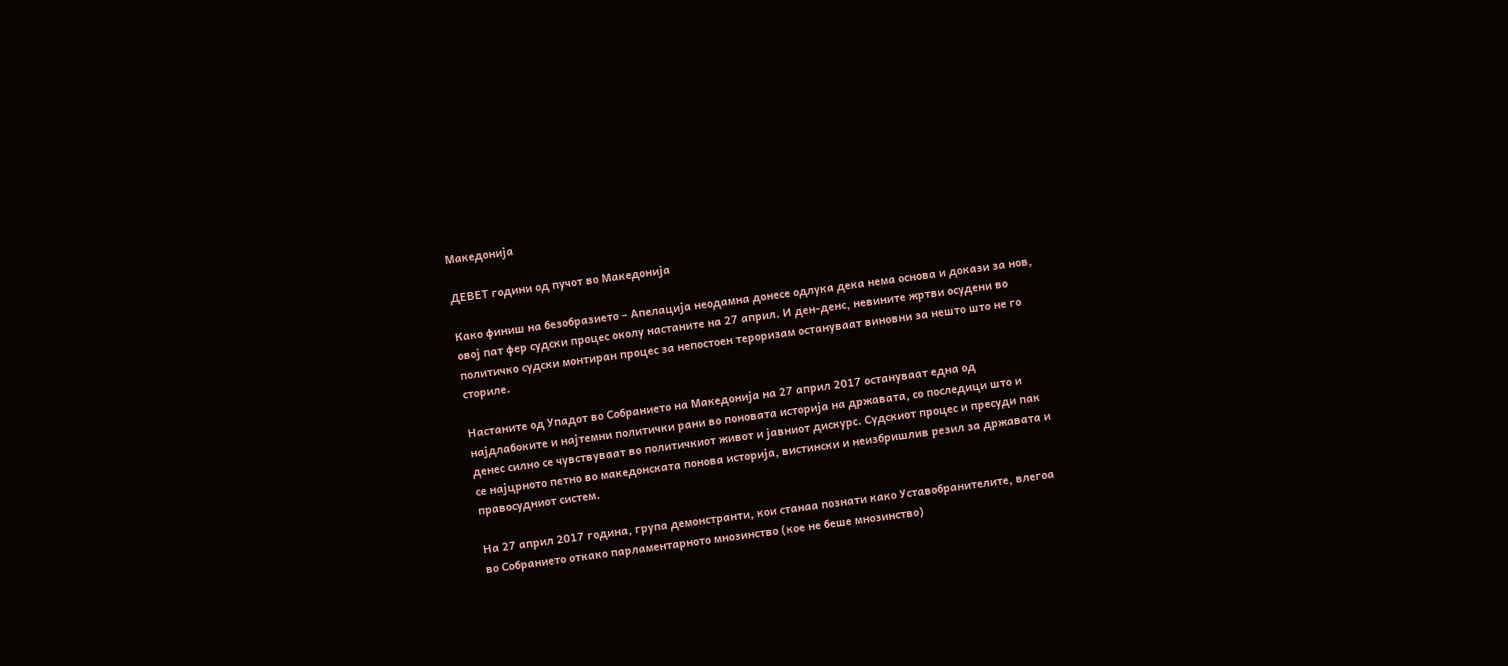Македонија

ДЕВЕТ години од пучот во Македонија

Како финиш на безобразието – Апелација неодамна донесе одлука дека нема основа и докази за нов, овој пат фер судски процес околу настаните на 27 април. И ден-денс, невините жртви осудени во политичко судски монтиран процес за непостоен тероризам остануваат виновни за нешто што не го сториле.

Настаните од Упадот во Собранието на Македонија на 27 април 2017 остануваат една од најдлабоките и најтемни политички рани во поновата историја на државата, со последици што и денес силно се чувствуваат во политичкиот живот и јавниот дискурс. Судскиот процес и пресуди пак се најцрното петно во македонската понова историја, вистински и неизбришлив резил за државата и правосудниот систем.

На 27 април 2017 година, група демонстранти, кои станаа познати како Уставобранителите, влегоа во Собранието откако парламентарното мнозинство (кое не беше мнозинство)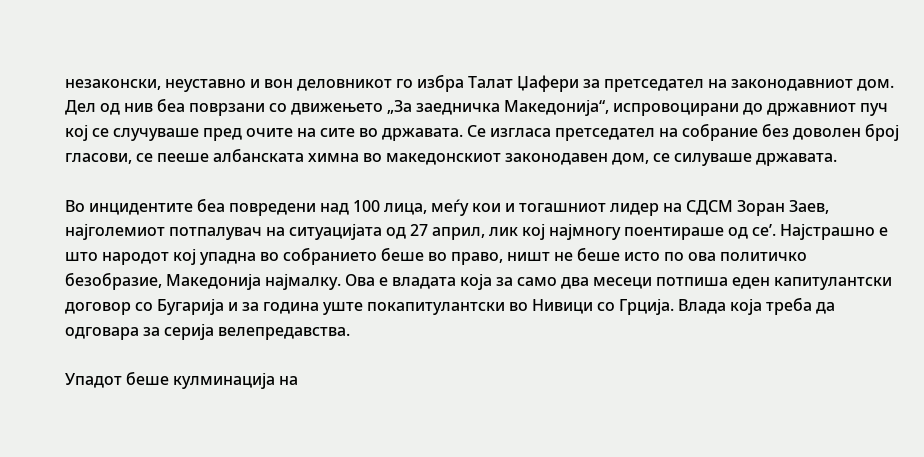незаконски, неуставно и вон деловникот го избра Талат Џафери за претседател на законодавниот дом. Дел од нив беа поврзани со движењето „За заедничка Македонија“, испровоцирани до државниот пуч кој се случуваше пред очите на сите во државата. Се изгласа претседател на собрание без доволен број гласови, се пееше албанската химна во македонскиот законодавен дом, се силуваше државата.

Во инцидентите беа повредени над 100 лица, меѓу кои и тогашниот лидер на СДСМ Зоран Заев, најголемиот потпалувач на ситуацијата од 27 април, лик кој најмногу поентираше од се’. Најстрашно е што народот кој упадна во собранието беше во право, ништ не беше исто по ова политичко безобразие, Македонија најмалку. Ова е владата која за само два месеци потпиша еден капитулантски договор со Бугарија и за година уште покапитулантски во Нивици со Грција. Влада која треба да одговара за серија велепредавства.

Упадот беше кулминација на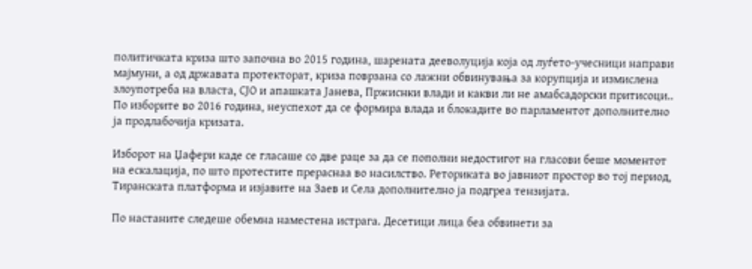политичката криза што започна во 2015 година, шарената дееволуција која од луѓето-учесници направи мајмуни, а од државата протекторат, криза поврзана со лажни обвинувања за корупција и измислена злоупотреба на власта, СЈО и апашката Јанева, Пржиснки влади и какви ли не амабсадорски притисоци.. По изборите во 2016 година, неуспехот да се формира влада и блокадите во парламентот дополнително ја продлабочија кризата.

Изборот на Џафери каде се гласаше со две раце за да се пополни недостигот на гласови беше моментот на ескалација, по што протестите прераснаа во насилство. Реториката во јавниот простор во тој период, Тиранската платформа и изјавите на Заев и Села дополнително ја подгреа тензијата.

По настаните следеше обемна наместена истрага. Десетици лица беа обвинети за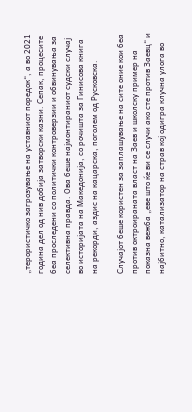„терористичко загрозување на уставниот поредок“, а во 2021 година дел од нив добија затворски казни. Сепак, процесите беа проследени со политички контроверзии и обвинувања за селективна правда. Ова беше најмонтираниот судски случај во историјата на Македонија, со рочишта за Гинисова книга на рекорди, аздис на кацарска, поголем од Русковска.

Случајот беше користен за заплашување на сите оние кои беа против октроираната власт на Заев и школску пример на показна вежба „еве што ќе ви се случи ако сте против Заевц“ и најбитно, катализатор на страв кој одигра клучна улога во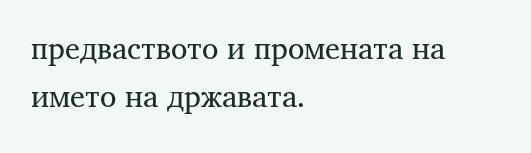предваството и промената на името на државата.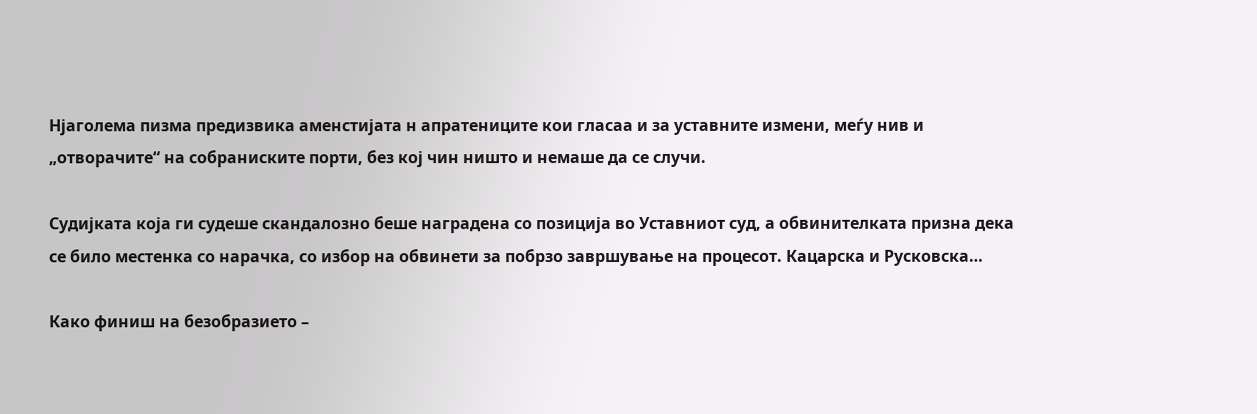Нјаголема пизма предизвика аменстијата н апратениците кои гласаа и за уставните измени, меѓу нив и „отворачите“ на собраниските порти, без кој чин ништо и немаше да се случи.

Судијката која ги судеше скандалозно беше наградена со позиција во Уставниот суд, а обвинителката призна дека се било местенка со нарачка, со избор на обвинети за побрзо завршување на процесот. Кацарска и Русковска…

Како финиш на безобразието –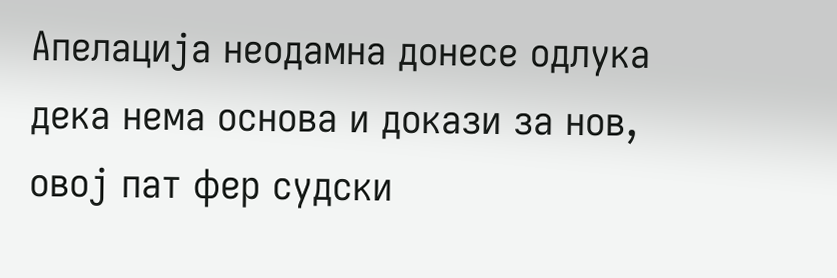Апелација неодамна донесе одлука дека нема основа и докази за нов, овој пат фер судски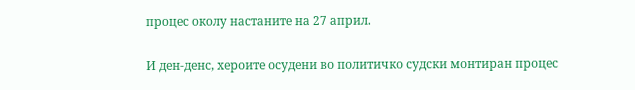процес околу настаните на 27 април.

И ден-денс, хероите осудени во политичко судски монтиран процес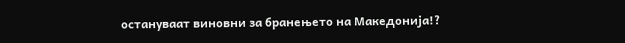остануваат виновни за бранењето на Македонија!?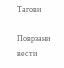Тагови

Поврзани вести